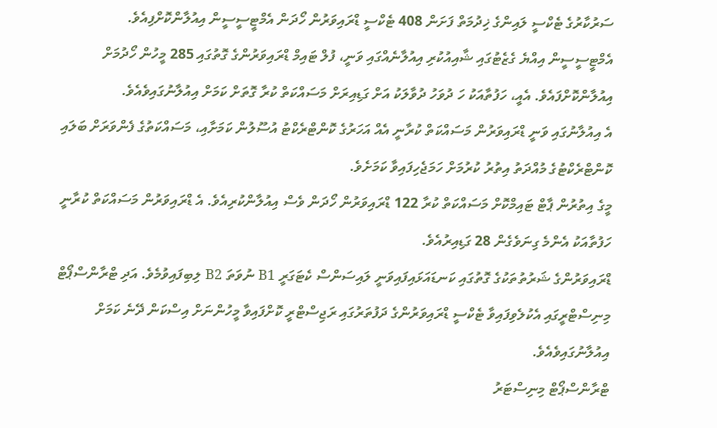ސަރުކާރުގެ ޓެކްސީ ލައިންގެ ޚިދުމަތް ފަށަން 408 ޓެކްސީ ޑްރައިވަރުން ހޯދަން އެމްޓީސީސީން އިއުލާންކޮށްފިއެވެ.
އެމްޓީސީސީން އިއްޔެ ގެޒެޓުގައި ޝާއިއުކުރި އިއުލާނެއްގައި ވަނީ، ފުލް ޓައިމް ޑްރައިވަރުންގެ ގޮތުގައި 285 މީހުން ހޯދުމަށް އިއުލާންކޮށްފައެވެ. އެއީ، ހަފުތާއަކު ހަ ދުވަހު ދުވާލަކު އަށް ގަޑިއިރަށް މަސައްކަތް ކުރާ ގޮތަށް ކަމަށް އިއުލާނުގައިވެއެވެ.
އެ އިއުލާނުގައި ވަނީ ޑްރައިވަރުން މަސައްކަތް ކުރާނީ އެއް އަހަރުގެ ކޮންޓްރެކްޓު އުސޫލުން ކަމަށާއި، މަސައްކަތުގެ ފެންވަރަށް ބަލައި ކޮންޓްރެކްޓުގެ މުއްދަތު އިތުރު ކުރުމަށް ހަމަޖެހިފައިވާ ކަމަށެވެ.
މީގެ އިތުރުން ޕާޓް ޓައިމްކޮށް މަސައްކަތް ކުރާ 122 ޑްރައިވަރުން ހޯދަން ވެސް އިއުލާންކުރިއެވެ. އެ ޑްރައިވަރުން މަސައްކަތް ކުރާނީ ހަފުތާއަކު އެންމެ ގިނަވެގެން 28 ގަޑިއިރުއެވެ.
ޑްރައިވަރުންގެ ޝަރުތުތަކުގެ ގޮތުގައި ކަނޑައަޅައިފައިވަނީ ލައިސަންސް ކެޓަގަރީ B1 ނުވަތަ B2 ލިބިފައިވުމެވެ. އަދި ޓްރާންސްޕޯޓް މިނިސްޓްރީގައި އެކުލެވިފައިވާ ޓެކްސީ ޑްރައިވަރުންގެ ދަފުތަރުގައި ރަޖިސްޓްރީ ކޮށްފައިވާ މީހުންނަށް އިސްކަން ދޭނެ ކަމަށް އިއުލާނުގައިވެއެވެ.
ޓްރާންސްޕޯޓް މިނިސްޓަރު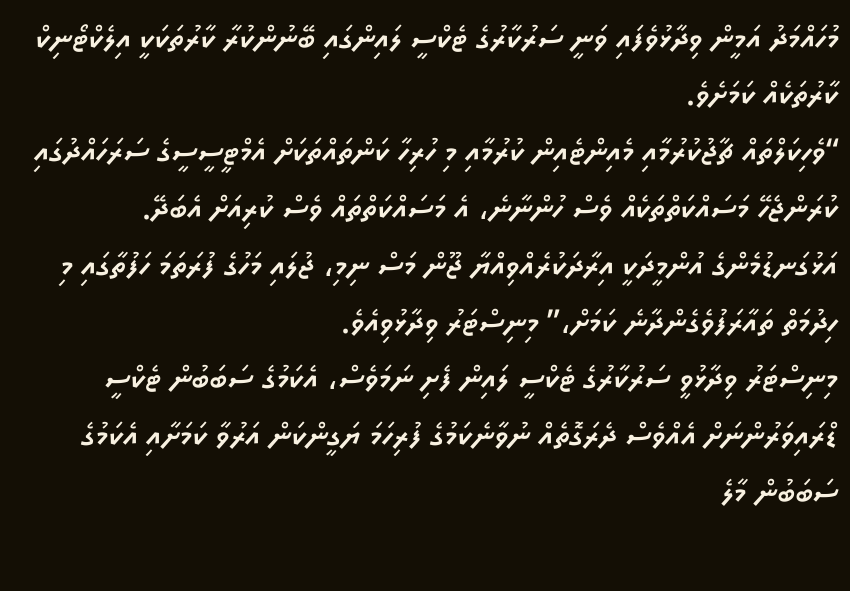މުހައްމަދު އަމީން ވިދާޅުވެފައި ވަނީ ސަރުކާރުގެ ޓެކްސީ ލައިންގައި ބޭނުންކުރާ ކާރުތަކަކީ އިލެކްޓޯނިކް ކާރުތަކެއް ކަމަށެވެ.
“ވެހިކަލްތައް ޗާޖުކުރުމާއި މެއިންޓެއިން ކުރުމާއި މި ހުރިހާ ކަންތައްތަކަށް އެމްޓީސީސީގެ ސަރަހައްދުގައި ކުރަންޖެހޭ މަސައްކަތްތަކެއް ވެސް ހުންނާނެ، އެ މަސައްކަތްތައް ވެސް ކުރިއަށް އެބަދޭ. އަޅުގަނޑުމެންގެ އުންމީދަކީ އިރާދަކުރެއްވިއްޔާ ޖޫން މަސް ނިމި، ޖުލައި މަހުގެ ފުރަތަމަ ހަފުތާގައި މި ހިދުމަތް ތައާރަފުވެގެންދާނެ ކަމަށް،” މިނިސްޓަރު ވިދާޅުވިއެވެ.
މިނިސްޓަރު ވިދާޅުވީ ސަރުކާރުގެ ޓެކްސީ ލައިން ފެށި ނަމަވެސް، އެކަމުގެ ސަބަބުން ޓެކްސީ ޑްރައިވަރުންނަށް އެއްވެސް ދެރަގޮތެއް ނުވާނެކަމުގެ ފުރިހަމަ ޔަގީންކަން އަރުވާ ކަމަށާއި އެކަމުގެ ސަބަބުން މާލެ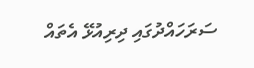ސަރަހައްދުގައި ދިރިއުޅޭ އެތައް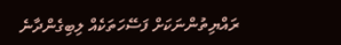ރައްޔިތުންނަކަށް ފަސޭހަތަކެއް ލިބިގެންދާނެ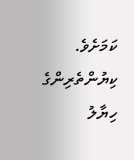ކަމަށެވެ.
ކިޔުންތެރިންގެ ހިޔާލު